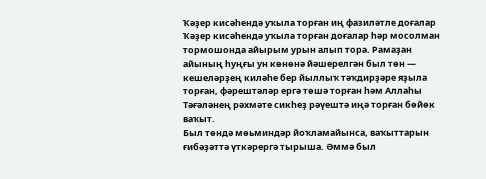Ҡәҙер кисәһендә уҡыла торған иң фазиләтле доғалар
Ҡәҙер кисәһендә уҡыла торған доғалар һәр мосолман тормошонда айырым урын алып тора. Рамаҙан айының һуңғы ун көнөнә йәшерелгән был төн — кешеләрҙең киләһе бер йыллыҡ тәҡдирҙәре яҙыла торған, фәрештәләр ергә төшә торған һәм Аллаһы Тәғәләнең рәхмәте сикһеҙ рәүештә иңә торған бөйөк ваҡыт.
Был төндә мөьминдәр йоҡламайынса, ваҡыттарын ғибәҙәттә үткәрергә тырыша. Әммә был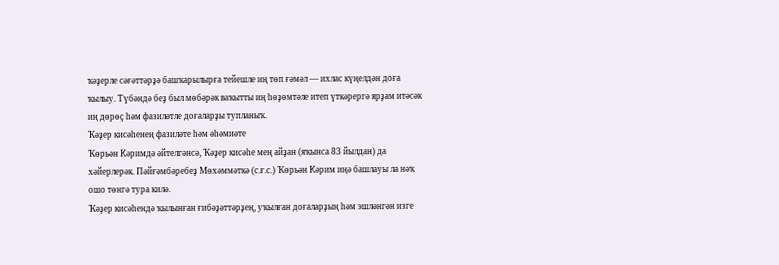ҡәҙерле сәғәттәрҙә башҡарылырға тейешле иң төп ғәмәл — ихлас күңелдән доға ҡылыу. Түбәндә беҙ был мөбәрәк ваҡытты иң һөҙөмтәле итеп үткәрергә ярҙам итәсәк иң дөрөҫ һәм фазиләтле доғаларҙы тупланыҡ.
Ҡәҙер кисәһенең фазиләте һәм әһәмиәте
Ҡөрьән Кәримдә әйтелгәнсә, Ҡәҙер кисәһе мең айҙан (яҡынса 83 йылдан) да хәйерлерәк. Пәйғәмбәребеҙ Мөхәммәткә (с.ғ.с.) Ҡөрьән Кәрим иңә башлауы ла нәҡ ошо төнгә тура килә.
Ҡәҙер кисәһендә ҡылынған ғибәҙәттәрҙең, уҡылған доғаларҙың һәм эшләнгән изге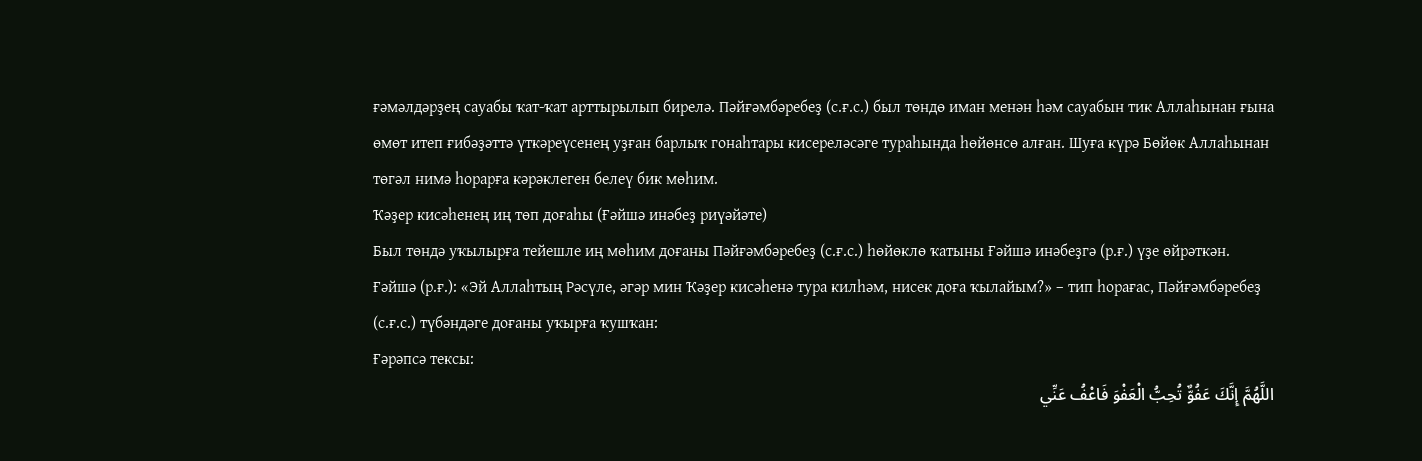ғәмәлдәрҙең сауабы ҡат-ҡат арттырылып бирелә. Пәйғәмбәребеҙ (с.ғ.с.) был төндө иман менән һәм сауабын тик Аллаһынан ғына өмөт итеп ғибәҙәттә үткәреүсенең уҙған барлыҡ гонаһтары кисереләсәге тураһында һөйөнсө алған. Шуға күрә Бөйөк Аллаһынан төгәл нимә һорарға кәрәклеген белеү бик мөһим.
Ҡәҙер кисәһенең иң төп доғаһы (Ғәйшә инәбеҙ риүәйәте)
Был төндә уҡылырға тейешле иң мөһим доғаны Пәйғәмбәребеҙ (с.ғ.с.) һөйөклө ҡатыны Ғәйшә инәбеҙгә (р.ғ.) үҙе өйрәткән.
Ғәйшә (р.ғ.): «Эй Аллаһтың Рәсүле, әгәр мин Ҡәҙер кисәһенә тура килһәм, нисек доға ҡылайым?» – тип һорағас, Пәйғәмбәребеҙ (с.ғ.с.) түбәндәге доғаны уҡырға ҡушҡан:
Ғәрәпсә тексы:
اللَّهُمَّ إِنَّكَ عَفُوٌّ تُحِبُّ الْعَفْوَ فَاعْفُ عَنِّي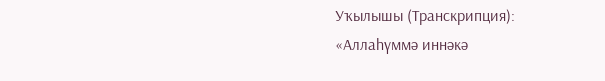Уҡылышы (Транскрипция):
«Аллаһүммә иннәкә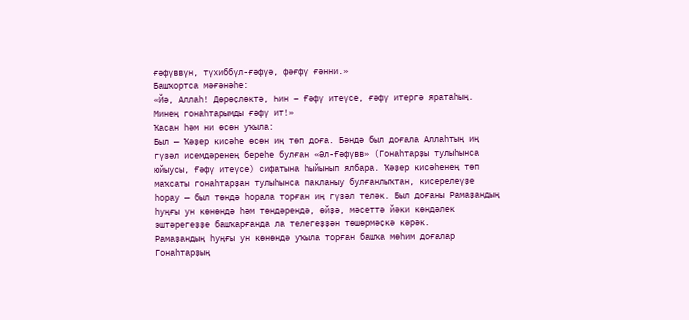ғәфүввүн, түхиббүл-ғәфүә, фәғфү ғәнни.»
Башҡортса мәғәнәһе:
«Йә, Аллаһ! Дөрөҫлөктә, Һин – Ғәфү итеүсе, ғәфү итергә яратаһың. Минең гонаһтарымды ғәфү ит!»
Ҡасан һәм ни өсөн уҡыла:
Был — Ҡәҙер кисәһе өсөн иң төп доға. Бәндә был доғала Аллаһтың иң гүзәл исемдәренең береһе булған «Әл-Ғәфүвв» (Гонаһтарҙы тулыһынса юйыусы, Ғәфү итеүсе) сифатына һыйынып ялбара. Ҡәҙер кисәһенең төп маҡсаты гонаһтарҙан тулыһынса пакланыу булғанлыҡтан, кисерелеүҙе һорау — был төндә һорала торған иң гүзәл теләк. Был доғаны Рамаҙандың һуңғы ун көнөндә һәм төндәрендә, өйҙә, мәсеттә йәки көндәлек эштәрегеҙҙе башҡарғанда ла телегеҙҙән төшөрмәҫкә кәрәк.
Рамаҙандың һуңғы ун көнөндә уҡыла торған башҡа мөһим доғалар
Гонаһтарҙың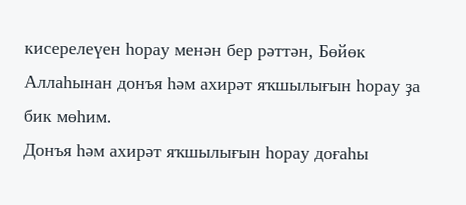кисерелеүен һорау менән бер рәттән, Бөйөк Аллаһынан донъя һәм ахирәт яҡшылығын һорау ҙа бик мөһим.
Донъя һәм ахирәт яҡшылығын һорау доғаһы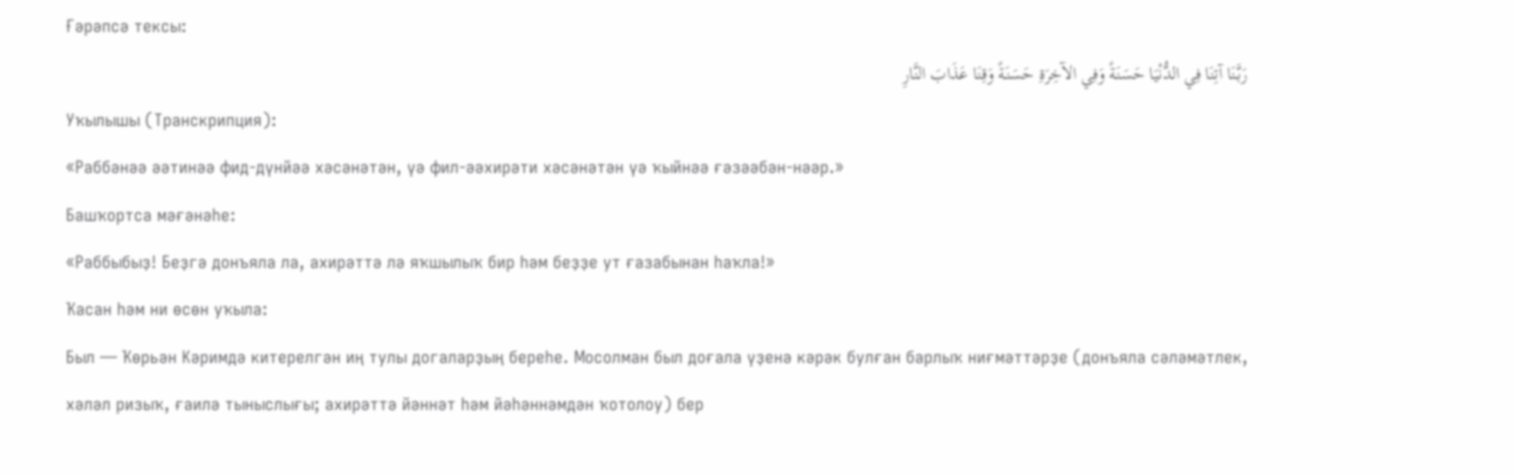Ғәрәпсә тексы:
رَبَّنَا آتِنَا فِي الدُّنْيَا حَسَنَةً وَفِي الآخِرَةِ حَسَنَةً وَقِنَا عَذَابَ النَّارِ
Уҡылышы (Транскрипция):
«Раббәнәә әәтинәә фид-дүнйәә хәсәнәтән, үә фил-әәхирәти хәсәнәтән үә ҡыйнәә ғәзәәбән-нәәр.»
Башҡортса мәғәнәһе:
«Раббыбыҙ! Беҙгә донъяла ла, ахирәттә лә яҡшылыҡ бир һәм беҙҙе ут ғазабынан һаҡла!»
Ҡасан һәм ни өсөн уҡыла:
Был — Ҡөрьән Кәримдә китерелгән иң тулы догаларҙың береһе. Мосолман был доғала үҙенә кәрәк булған барлыҡ ниғмәттәрҙе (донъяла сәләмәтлек, хәләл ризыҡ, ғаилә тыныслығы; ахирәттә йәннәт һәм йәһәннәмдән ҡотолоу) бер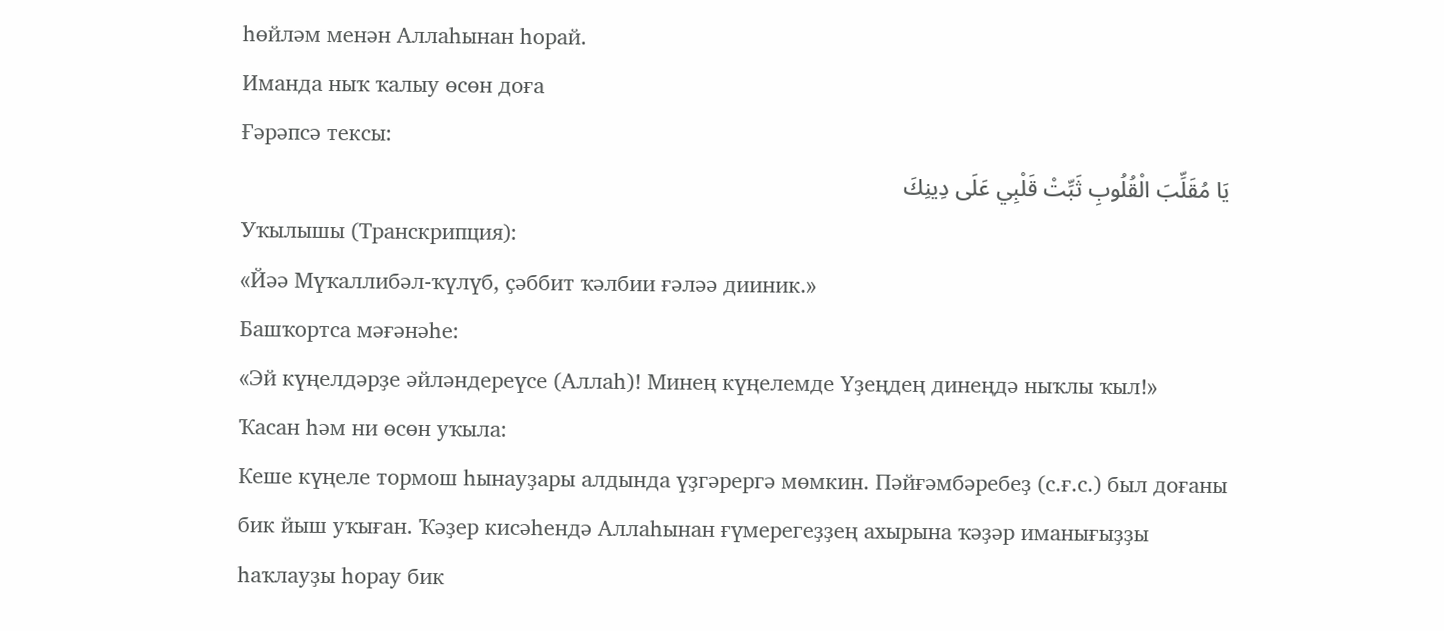һөйләм менән Аллаһынан һорай.
Иманда ныҡ ҡалыу өсөн доға
Ғәрәпсә тексы:
يَا مُقَلِّبَ الْقُلُوبِ ثَبِّتْ قَلْبِي عَلَى دِينِكَ
Уҡылышы (Транскрипция):
«Йәә Мүҡаллибәл-ҡүлүб, ҫәббит ҡәлбии ғәләә дииник.»
Башҡортса мәғәнәһе:
«Эй күңелдәрҙе әйләндереүсе (Аллаһ)! Минең күңелемде Үҙеңдең динеңдә ныҡлы ҡыл!»
Ҡасан һәм ни өсөн уҡыла:
Кеше күңеле тормош һынауҙары алдында үҙгәрергә мөмкин. Пәйғәмбәребеҙ (с.ғ.с.) был доғаны бик йыш уҡыған. Ҡәҙер кисәһендә Аллаһынан ғүмерегеҙҙең ахырына ҡәҙәр иманығыҙҙы һаҡлауҙы һорау бик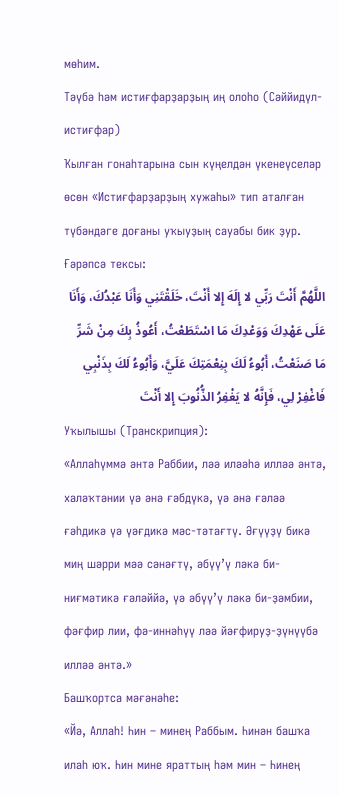мөһим.
Тәүбә һәм истиғфарҙарҙың иң олоһо (Сәййидүл-истиғфар)
Ҡылған гонаһтарына сын күңелдән үкенеүселәр өсөн «Истиғфарҙарҙың хужаһы» тип аталған түбәндәге доғаны уҡыуҙың сауабы бик ҙур.
Ғәрәпсә тексы:
اللَّهُمَّ أَنْتَ رَبِّي لا إِلَهَ إِلا أَنْتَ، خَلَقْتَنِي وَأَنَا عَبْدُكَ، وَأَنَا عَلَى عَهْدِكَ وَوَعْدِكَ مَا اسْتَطَعْتُ، أَعُوذُ بِكَ مِنْ شَرِّ مَا صَنَعْتُ، أَبُوءُ لَكَ بِنِعْمَتِكَ عَلَيَّ، وَأَبُوءُ لَكَ بِذَنْبِي فَاغْفِرْ لِي، فَإِنَّهُ لا يَغْفِرُ الذُّنُوبَ إِلا أَنْتَ
Уҡылышы (Транскрипция):
«Аллаһүммә әнтә Раббии, ләә иләәһә илләә әнтә, халәҡтәнии үә әнә ғәбдүкә, үә әнә ғәләә ғәһдикә үә үәғдикә мәс-тәтағтү. Әғүүҙү бикә миң шәрри мәә сәнәғтү, әбүү’ү ләкә би-ниғмәтикә ғәләййә, үә әбүү’ү ләкә би-ҙәмбии, фәғфир лии, фә-иннәһүү ләә йәғфируҙ-ҙүнүүбә илләә әнтә.»
Башҡортса мәғәнәһе:
«Йә, Аллаһ! Һин – минең Раббым. Һинән башҡа илаһ юҡ. Һин мине яраттың һәм мин – Һинең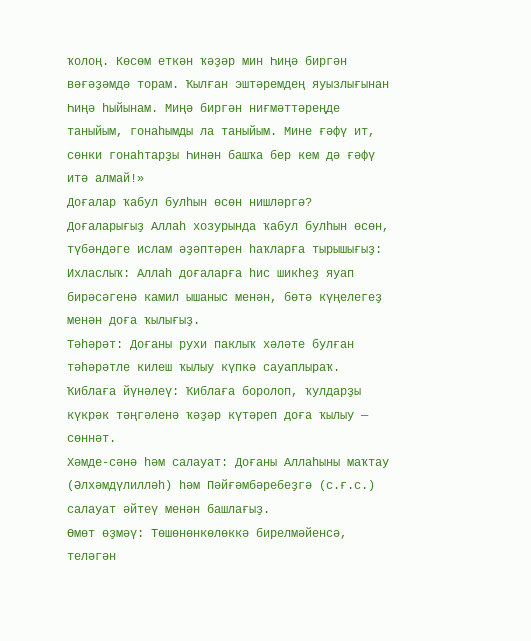ҡолоң. Көсөм еткән ҡәҙәр мин Һиңә биргән вәғәҙәмдә торам. Ҡылған эштәремдең яуызлығынан Һиңә һыйынам. Миңә биргән ниғмәттәреңде таныйым, гонаһымды ла таныйым. Мине ғәфү ит, сөнки гонаһтарҙы Һинән башҡа бер кем дә ғәфү итә алмай!»
Доғалар ҡабул булһын өсөн нишләргә?
Доғаларығыҙ Аллаһ хозурында ҡабул булһын өсөн, түбәндәге ислам әҙәптәрен һаҡларға тырышығыҙ:
Ихласлыҡ: Аллаһ доғаларға һис шикһеҙ яуап бирәсәгенә камил ышаныс менән, бөтә күңелегеҙ менән доға ҡылығыҙ.
Тәһәрәт: Доғаны рухи паклыҡ хәләте булған тәһәрәтле килеш ҡылыу күпкә сауаплыраҡ.
Ҡиблаға йүнәлеү: Ҡиблаға боролоп, ҡулдарҙы күкрәк тәңгәленә ҡәҙәр күтәреп доға ҡылыу — сөннәт.
Хәмде-сәнә һәм салауат: Доғаны Аллаһыны маҡтау (Әлхәмдүлилләһ) һәм Пәйғәмбәребеҙгә (с.ғ.с.) салауат әйтеү менән башлағыҙ.
Өмөт өҙмәү: Төшөнөнкөлөккә бирелмәйенсә, теләгән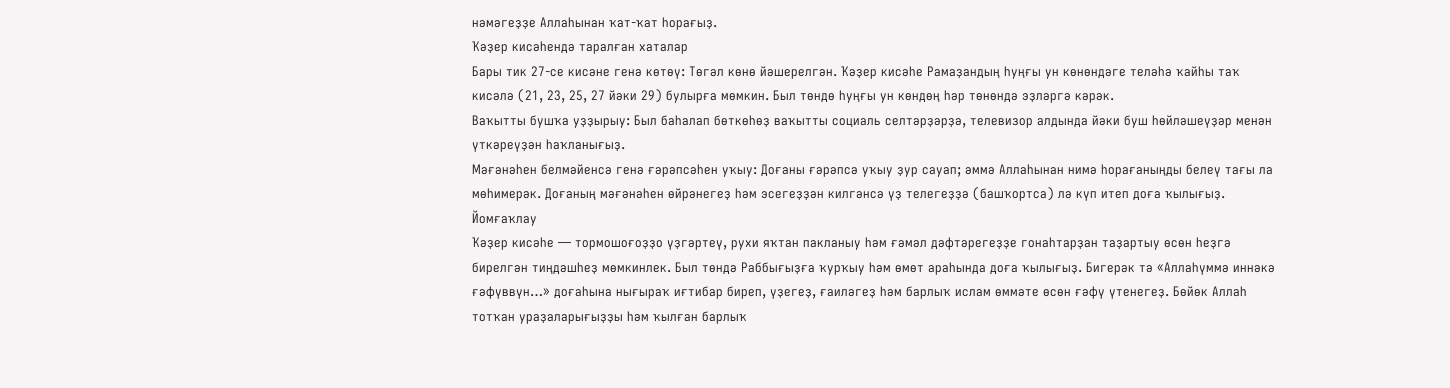нәмәгеҙҙе Аллаһынан ҡат-ҡат һорағыҙ.
Ҡәҙер кисәһендә таралған хаталар
Бары тик 27-се кисәне генә көтөү: Төгәл көнө йәшерелгән. Ҡәҙер кисәһе Рамаҙандың һуңғы ун көнөндәге теләһә ҡайһы таҡ кисәлә (21, 23, 25, 27 йәки 29) булырға мөмкин. Был төндө һуңғы ун көндөң һәр төнөндә эҙләргә кәрәк.
Ваҡытты бушҡа уҙҙырыу: Был баһалап бөткөһөҙ ваҡытты социаль селтәрҙәрҙә, телевизор алдында йәки буш һөйләшеүҙәр менән үткәреүҙән һаҡланығыҙ.
Мәғәнәһен белмәйенсә генә ғәрәпсәһен уҡыу: Доғаны ғәрәпсә уҡыу ҙур сауап; әммә Аллаһынан нимә һорағаныңды белеү тағы ла мөһимерәк. Доғаның мәғәнәһен өйрәнегеҙ һәм эсегеҙҙән килгәнсә үҙ телегеҙҙә (башҡортса) лә күп итеп доға ҡылығыҙ.
Йомғаҡлау
Ҡәҙер кисәһе — тормошоғоҙҙо үҙгәртеү, рухи яҡтан пакланыу һәм ғәмәл дәфтәрегеҙҙе гонаһтарҙан таҙартыу өсөн һеҙгә бирелгән тиңдәшһеҙ мөмкинлек. Был төндә Раббығыҙға ҡурҡыу һәм өмөт араһында доға ҡылығыҙ. Бигерәк тә «Аллаһүммә иннәкә ғәфүввүн…» доғаһына нығыраҡ иғтибар биреп, үҙегеҙ, ғаиләгеҙ һәм барлыҡ ислам өммәте өсөн ғәфү үтенегеҙ. Бөйөк Аллаһ тотҡан ураҙаларығыҙҙы һәм ҡылған барлыҡ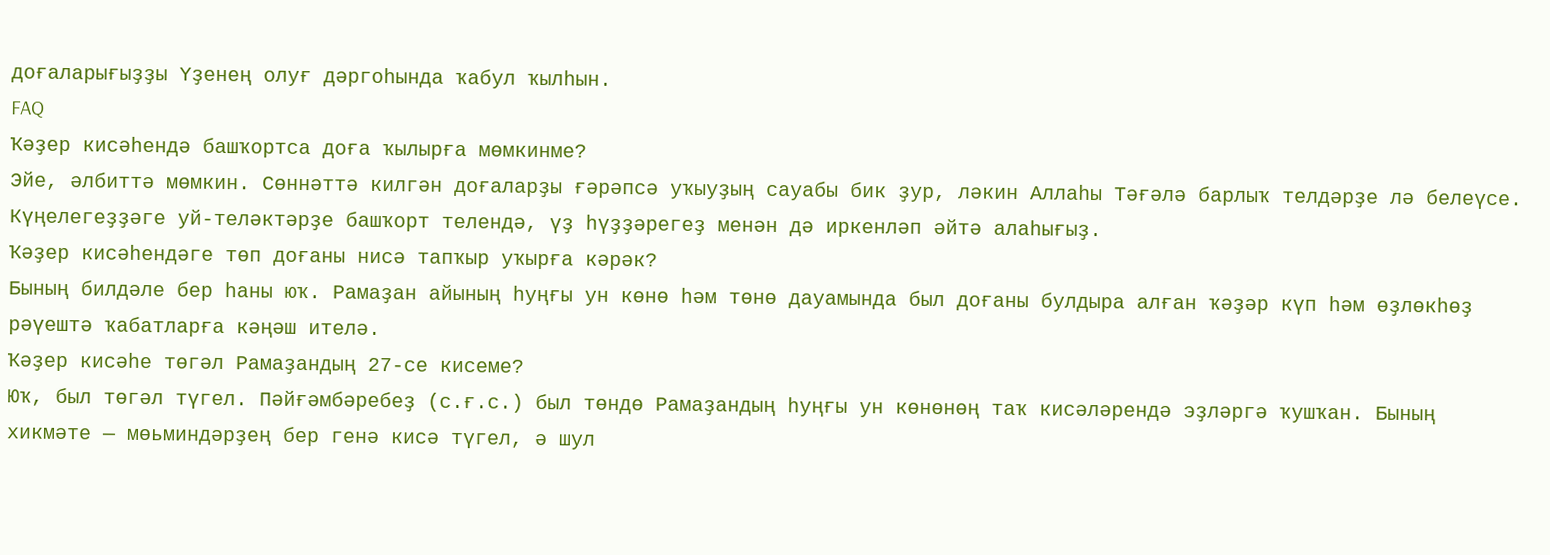доғаларығыҙҙы Үҙенең олуғ дәргоһында ҡабул ҡылһын.
FAQ
Ҡәҙер кисәһендә башҡортса доға ҡылырға мөмкинме?
Эйе, әлбиттә мөмкин. Сөннәттә килгән доғаларҙы ғәрәпсә уҡыуҙың сауабы бик ҙур, ләкин Аллаһы Тәғәлә барлыҡ телдәрҙе лә белеүсе. Күңелегеҙҙәге уй-теләктәрҙе башҡорт телендә, үҙ һүҙҙәрегеҙ менән дә иркенләп әйтә алаһығыҙ.
Ҡәҙер кисәһендәге төп доғаны нисә тапҡыр уҡырға кәрәк?
Бының билдәле бер һаны юҡ. Рамаҙан айының һуңғы ун көнө һәм төнө дауамында был доғаны булдыра алған ҡәҙәр күп һәм өҙлөкһөҙ рәүештә ҡабатларға кәңәш ителә.
Ҡәҙер кисәһе төгәл Рамаҙандың 27-се кисеме?
Юҡ, был төгәл түгел. Пәйғәмбәребеҙ (с.ғ.с.) был төндө Рамаҙандың һуңғы ун көнөнөң таҡ кисәләрендә эҙләргә ҡушҡан. Бының хикмәте — мөьминдәрҙең бер генә кисә түгел, ә шул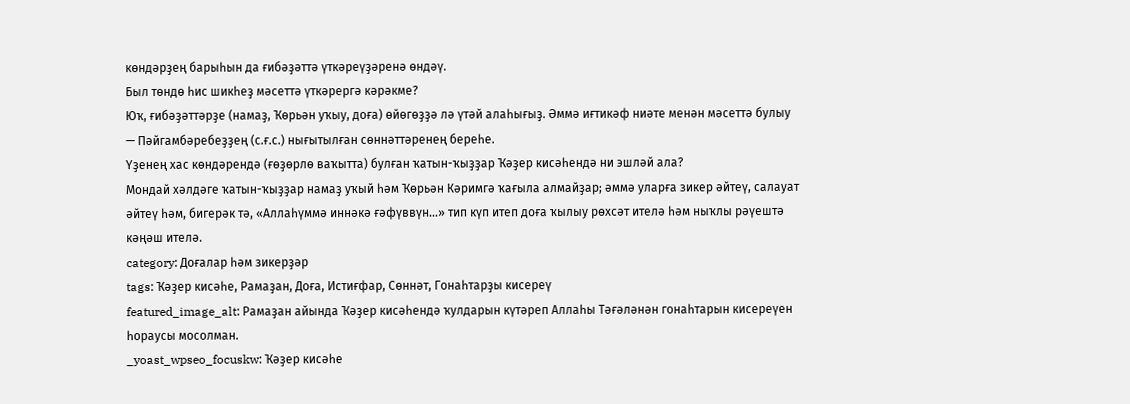көндәрҙең барыһын да ғибәҙәттә үткәреүҙәренә өндәү.
Был төндө һис шикһеҙ мәсеттә үткәрергә кәрәкме?
Юҡ, ғибәҙәттәрҙе (намаҙ, Ҡөрьән уҡыу, доға) өйөгөҙҙә лә үтәй алаһығыҙ. Әммә иғтикәф ниәте менән мәсеттә булыу — Пәйгамбәребеҙҙең (с.ғ.с.) нығытылған сөннәттәренең береһе.
Үҙенең хас көндәрендә (ғөҙөрлө ваҡытта) булған ҡатын-ҡыҙҙар Ҡәҙер кисәһендә ни эшләй ала?
Мондай хәлдәге ҡатын-ҡыҙҙар намаҙ уҡый һәм Ҡөрьән Кәримгә ҡағыла алмайҙар; әммә уларға зикер әйтеү, салауат әйтеү һәм, бигерәк тә, «Аллаһүммә иннәкә ғәфүввүн…» тип күп итеп доға ҡылыу рөхсәт ителә һәм ныҡлы рәүештә кәңәш ителә.
category: Доғалар һәм зикерҙәр
tags: Ҡәҙер кисәһе, Рамаҙан, Доға, Истиғфар, Сөннәт, Гонаһтарҙы кисереү
featured_image_alt: Рамаҙан айында Ҡәҙер кисәһендә ҡулдарын күтәреп Аллаһы Тәғәләнән гонаһтарын кисереүен һораусы мосолман.
_yoast_wpseo_focuskw: Ҡәҙер кисәһе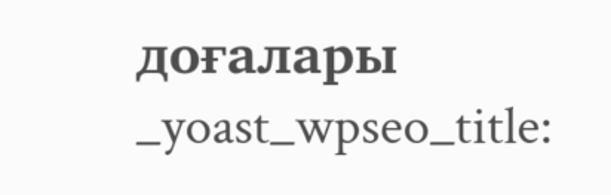доғалары
_yoast_wpseo_title: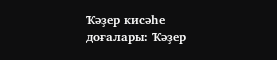Ҡәҙер кисәһе доғалары: Ҡәҙер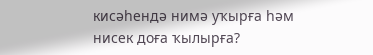кисәһендә нимә уҡырға һәм нисек доға ҡылырға?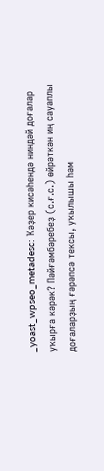_yoast_wpseo_metadesc: Ҡәҙер кисәһендә ниндәй доғалар уҡырға кәрәк? Пәйғәмбәребеҙ (с.ғ.с.) өйрәткән иң сауаплы доғаларҙың ғәрәпсә тексы, уҡылышы һәм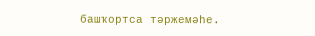башҡортса тәржемәһе.